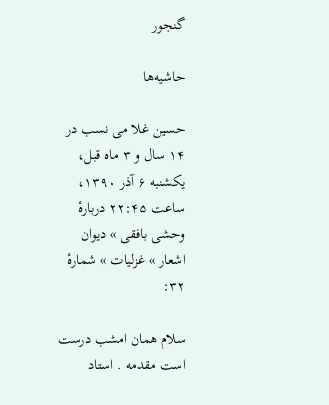گنجور

حاشیه‌ها

حسین غلا می نسب در ۱۴ سال و ۳ ماه قبل، یکشنبه ۶ آذر ۱۳۹۰، ساعت ۲۲:۴۵ دربارهٔ وحشی بافقی » دیوان اشعار » غزلیات » شمارهٔ ۳۲:

سلام همان امشب درست است مقدمه . استاد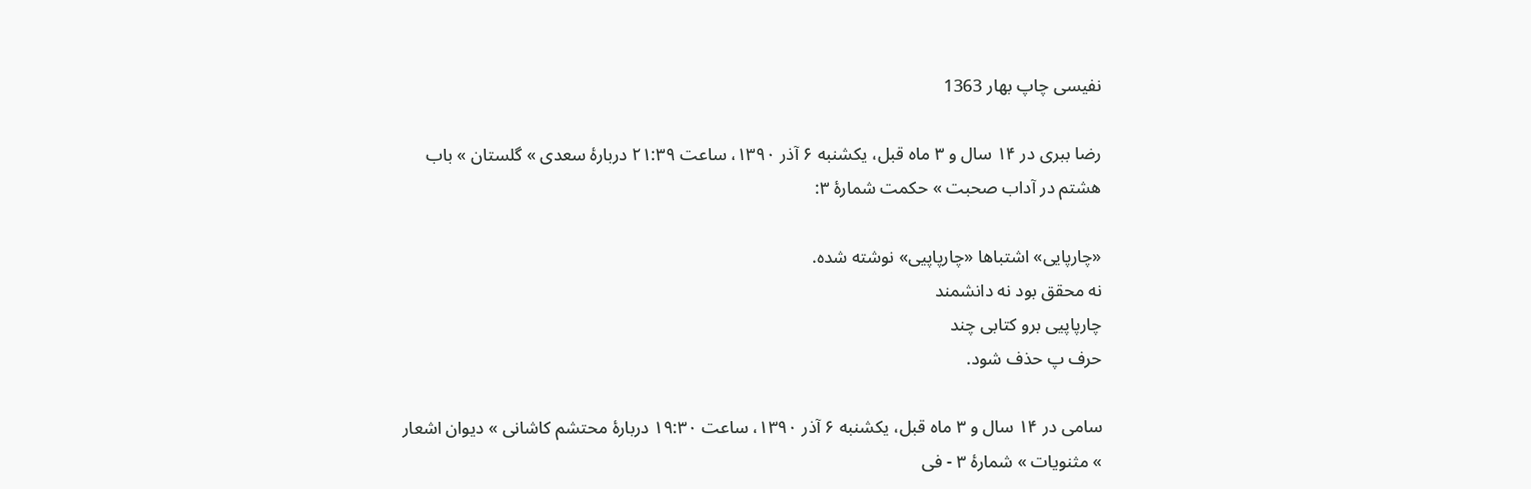نفیسی چاپ بهار 1363

رضا ببری در ۱۴ سال و ۳ ماه قبل، یکشنبه ۶ آذر ۱۳۹۰، ساعت ۲۱:۳۹ دربارهٔ سعدی » گلستان » باب هشتم در آداب صحبت » حکمت شمارهٔ ۳:

«چارپایی» اشتباها «چارپاپیی» نوشته شده.
نه محقق بود نه دانشمند
چارپاپیی برو کتابی چند
حرف پ حذف شود.

سامی در ۱۴ سال و ۳ ماه قبل، یکشنبه ۶ آذر ۱۳۹۰، ساعت ۱۹:۳۰ دربارهٔ محتشم کاشانی » دیوان اشعار » مثنویات » شمارهٔ ۳ - فی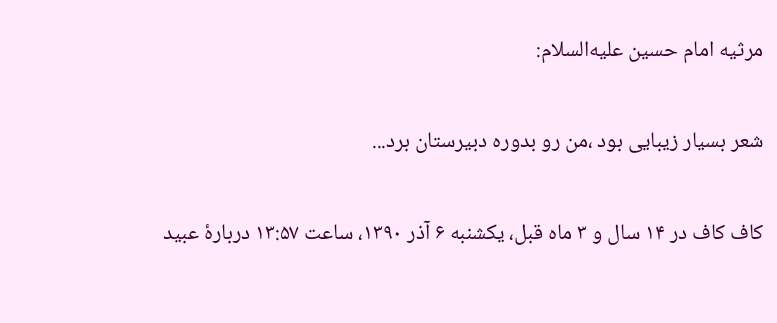مرثیه امام حسین علیه‌السلام:

شعر بسیار زیبایی بود ،من رو بدوره دبیرستان برد...

کاف کاف در ۱۴ سال و ۳ ماه قبل، یکشنبه ۶ آذر ۱۳۹۰، ساعت ۱۳:۵۷ دربارهٔ عبید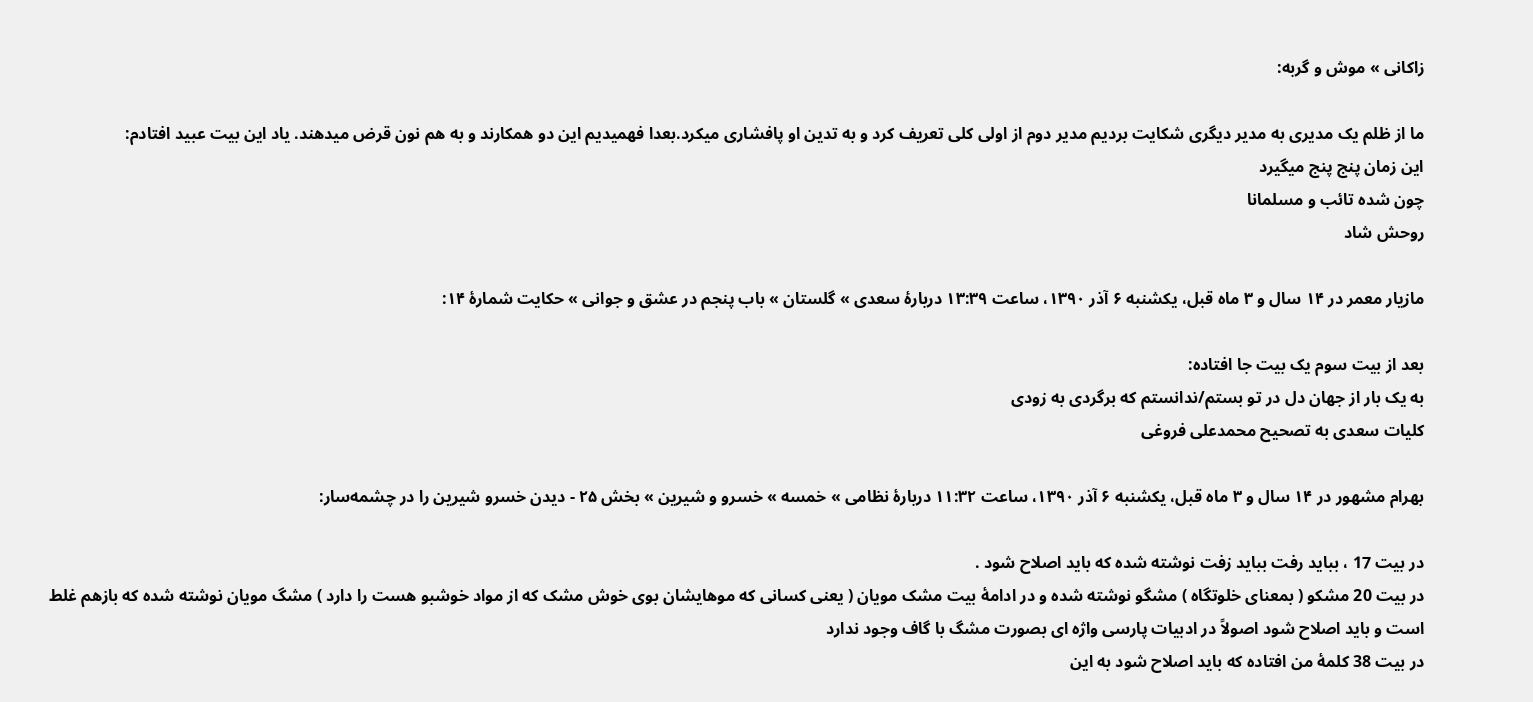زاکانی » موش و گربه:

ما از ظلم یک مدیری به مدیر دیگری شکایت بردیم مدیر دوم از اولی کلی تعریف کرد و به تدین او پافشاری میکرد.بعدا فهمیدیم این دو همکارند و به هم نون قرض میدهند. یاد این بیت عبید افتادم:
این زمان پنج پنج میگیرد
چون شده تائب و مسلمانا
روحش شاد

مازیار معمر در ۱۴ سال و ۳ ماه قبل، یکشنبه ۶ آذر ۱۳۹۰، ساعت ۱۳:۳۹ دربارهٔ سعدی » گلستان » باب پنجم در عشق و جوانی » حکایت شمارهٔ ۱۴:

بعد از بیت سوم یک بیت جا افتاده:
به یک بار از جهان دل در تو بستم/ندانستم که برگردی به زودی
کلیات سعدی به تصحیح محمدعلی فروغی

بهرام مشهور در ۱۴ سال و ۳ ماه قبل، یکشنبه ۶ آذر ۱۳۹۰، ساعت ۱۱:۳۲ دربارهٔ نظامی » خمسه » خسرو و شیرین » بخش ۲۵ - دیدن خسرو شیرین را در چشمه‌سار:

در بیت 17 ، بباید رفت بباید زفت نوشته شده که باید اصلاح شود .
در بیت 20 مشکو ( بمعنای خلوتگاه ) مشگو نوشته شده و در ادامۀ بیت مشک مویان ( یعنی کسانی که موهایشان بوی خوش مشک که از مواد خوشبو هست را دارد ) مشگ مویان نوشته شده که بازهم غلط است و باید اصلاح شود اصولاً در ادبیات پارسی واژه ای بصورت مشگ با گاف وجود ندارد
در بیت 38 کلمۀ من افتاده که باید اصلاح شود به این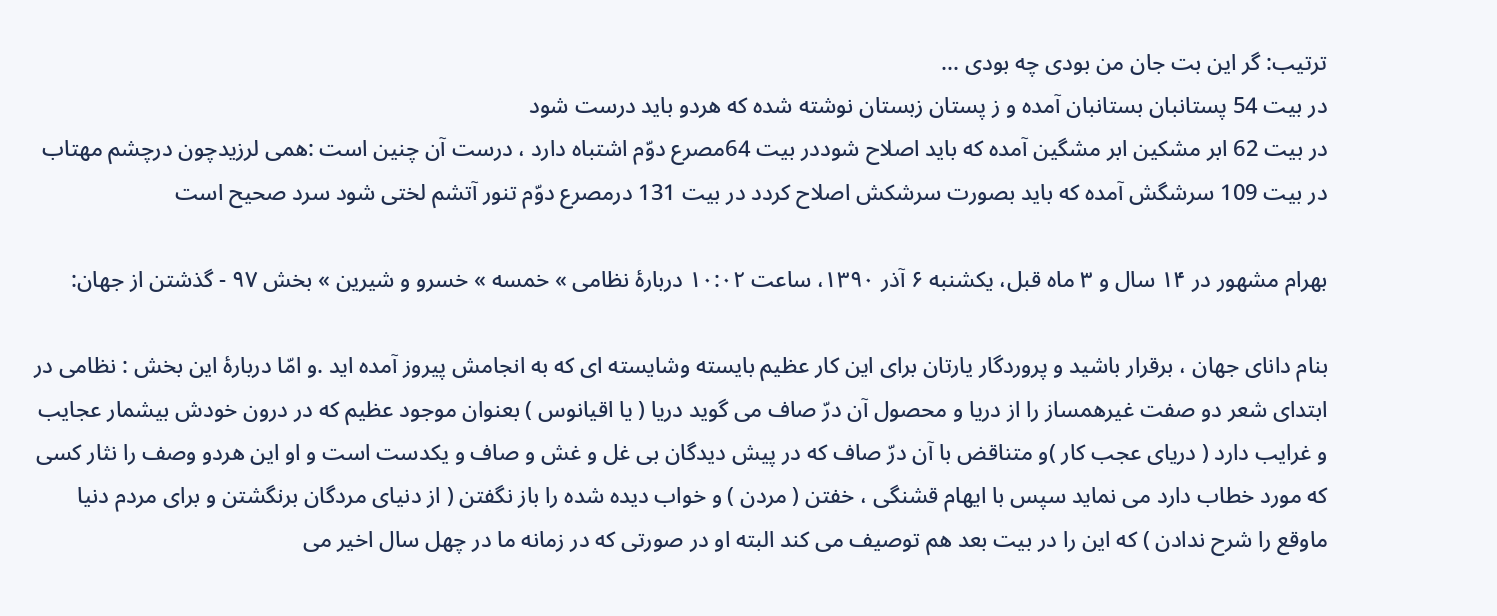ترتیب: گر این بت جان من بودی چه بودی ...
در بیت 54 پستانبان بستانبان آمده و ز پستان زبستان نوشته شده که هردو باید درست شود
در بیت 62 ابر مشکین ابر مشگین آمده که باید اصلاح شوددر بیت 64مصرع دوّم اشتباه دارد ، درست آن چنین است :همی لرزیدچون درچشم مهتاب در بیت 109 سرشگش آمده که باید بصورت سرشکش اصلاح کردد در بیت 131 درمصرع دوّم تنور آتشم لختی شود سرد صحیح است

بهرام مشهور در ۱۴ سال و ۳ ماه قبل، یکشنبه ۶ آذر ۱۳۹۰، ساعت ۱۰:۰۲ دربارهٔ نظامی » خمسه » خسرو و شیرین » بخش ۹۷ - گذشتن از جهان:

بنام دانای جهان ، برقرار باشید و پروردگار یارتان برای این کار عظیم بایسته وشایسته ای که به انجامش پیروز آمده اید .و امّا دربارۀ این بخش : نظامی در ابتدای شعر دو صفت غیرهمساز را از دریا و محصول آن درّ صاف می گوید دریا ( یا اقیانوس ) بعنوان موجود عظیم که در درون خودش بیشمار عجایب و غرایب دارد ( دریای عجب کار )و متناقض با آن درّ صاف که در پیش دیدگان بی غل و غش و صاف و یکدست است و او این هردو وصف را نثار کسی که مورد خطاب دارد می نماید سپس با ایهام قشنگی ، خفتن ( مردن ) و خواب دیده شده را باز نگفتن ( از دنیای مردگان برنگشتن و برای مردم دنیا ماوقع را شرح ندادن ) که این را در بیت بعد هم توصیف می کند البته او در صورتی که در زمانه ما در چهل سال اخیر می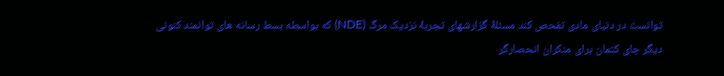توانست در دنیای مادی تفحص کند مسئلۀ گزارشهای تجربۀ نزدیک مرگ (NDE) که بواسطه بسط رسانه های توانمند کنونی دیگر جای کتمان برای منکران انحصارگر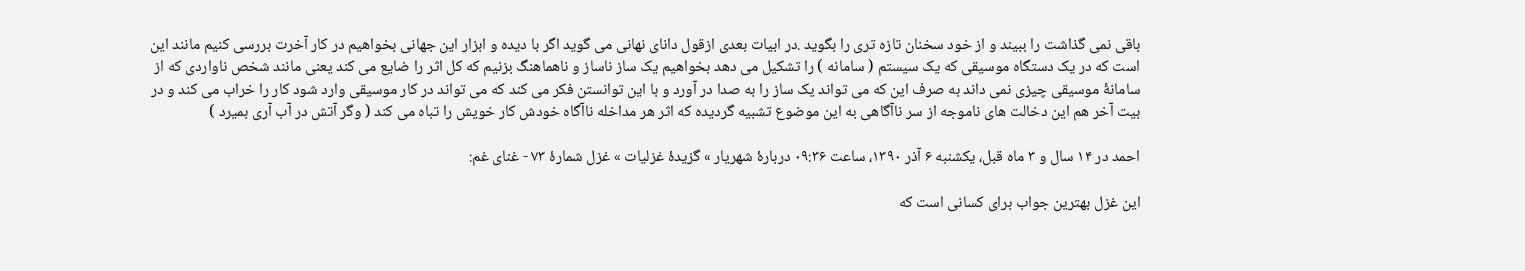باقی نمی گذاشت را ببیند و از خود سخنان تازه تری را بگوید .در ابیات بعدی ازقول دانای نهانی می گوید اگر با دیده و ابزار این جهانی بخواهیم در کار آخرت بررسی کنیم مانند این است که در یک دستگاه موسیقی که یک سیستم ( سامانه ) را تشکیل می دهد بخواهیم یک ساز ناساز و ناهماهنگ بزنیم که کل اثر را ضایع می کند یعنی مانند شخص ناواردی که از سامانۀ موسیقی چیزی نمی داند به صرف این که می تواند یک ساز را به صدا در آورد و با این توانستن فکر می کند که می تواند در کار موسیقی وارد شود کار را خراب می کند و در بیت آخر هم این دخالت های ناموجه از سر ناآگاهی به این موضوع تشبیه گردیده که اثر هر مداخله ناآگاه خودش کار خویش را تباه می کند ( وگر آتش در آب آری بمیرد )

احمد در ۱۴ سال و ۳ ماه قبل، یکشنبه ۶ آذر ۱۳۹۰، ساعت ۰۹:۳۶ دربارهٔ شهریار » گزیدهٔ غزلیات » غزل شمارهٔ ۷۳ - غنای غم:

این غزل بهترین جواب برای کسانی است که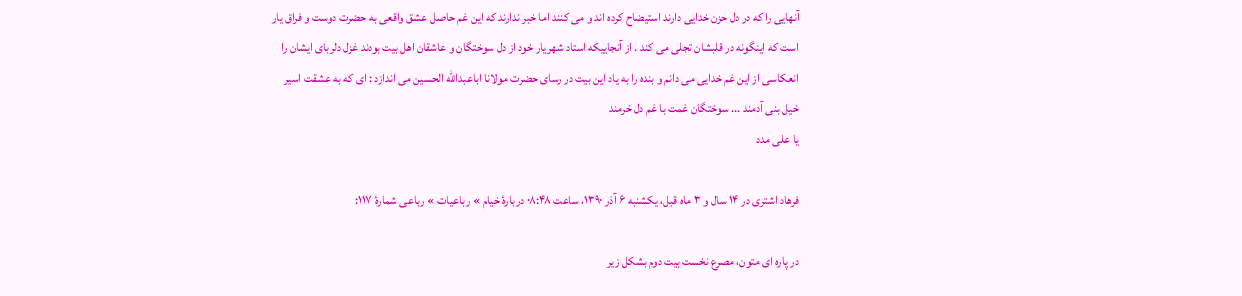آنهایی را که در دل حزن خدایی دارند استیضاح کرده اند و می کنند اما خبر ندارند که این غم حاصل عشق واقعی به حضرت دوست و فراق یار است که اینگونه در قلبشان تجلی می کند . از آنجاییکه استاد شهریار خود از دل سوختگان و عاشقان اهل بیت بودند غزل دلربای ایشان را انعکاسی از این غم خدایی می دانم و بنده را به یاد این بیت در رسای حضرت مولانا اباعبدالله الحسین می اندازد : ای که به عشقت اسیر خیل بنی آدمند ... سوختگان غمت با غم دل خرمند
یا علی مدد

فرهاد اشتری در ۱۴ سال و ۳ ماه قبل، یکشنبه ۶ آذر ۱۳۹۰، ساعت ۰۸:۴۸ دربارهٔ خیام » رباعیات » رباعی شمارهٔ ۱۱۷:

در پاره ای متون، مصرع نخست بیت دوم بشکل زیر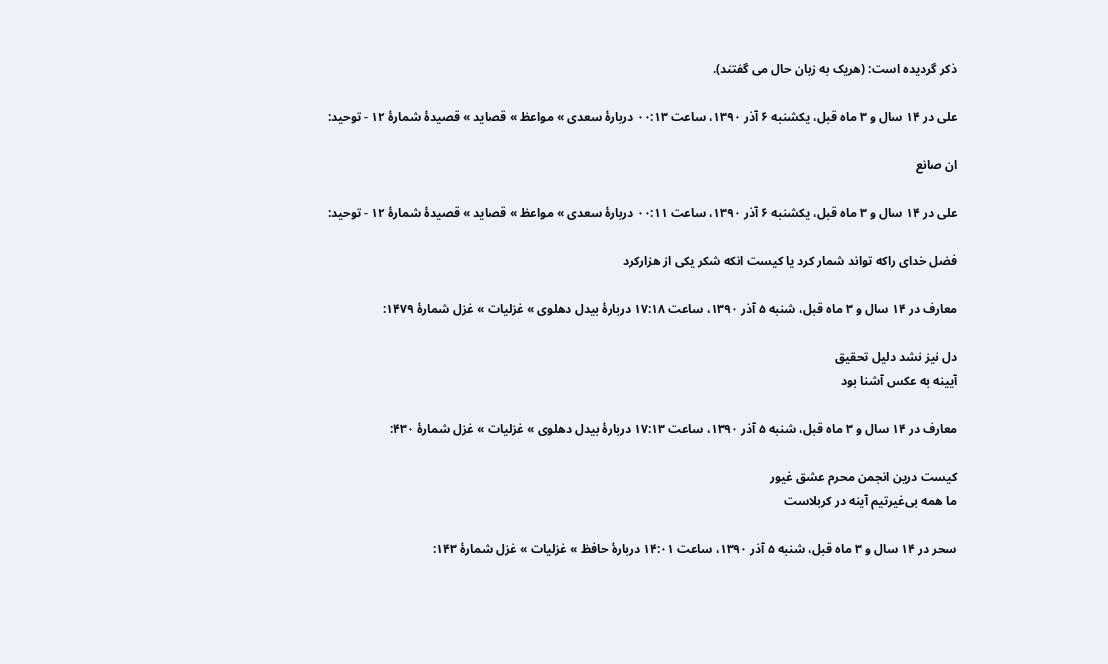ذکر گردیده است: (هریک به زبان حال می گفتند).

علی در ۱۴ سال و ۳ ماه قبل، یکشنبه ۶ آذر ۱۳۹۰، ساعت ۰۰:۱۳ دربارهٔ سعدی » مواعظ » قصاید » قصیدهٔ شمارهٔ ۱۲ - توحید:

ان صانع

علی در ۱۴ سال و ۳ ماه قبل، یکشنبه ۶ آذر ۱۳۹۰، ساعت ۰۰:۱۱ دربارهٔ سعدی » مواعظ » قصاید » قصیدهٔ شمارهٔ ۱۲ - توحید:

فضل خدای راکه تواند شمار کرد یا کیست انکه شکر یکی از هزارکرد

معارف در ۱۴ سال و ۳ ماه قبل، شنبه ۵ آذر ۱۳۹۰، ساعت ۱۷:۱۸ دربارهٔ بیدل دهلوی » غزلیات » غزل شمارهٔ ۱۴۷۹:

دل نیز نشد دلیل تحقیق
آیینه‌ به عکس‌ آشنا بود

معارف در ۱۴ سال و ۳ ماه قبل، شنبه ۵ آذر ۱۳۹۰، ساعت ۱۷:۱۳ دربارهٔ بیدل دهلوی » غزلیات » غزل شمارهٔ ۴۳۰:

کیست درین انجمن محرم عشق غیور
ما همه بی‌غیرتیم آینه در کربلاست

سحر در ۱۴ سال و ۳ ماه قبل، شنبه ۵ آذر ۱۳۹۰، ساعت ۱۴:۰۱ دربارهٔ حافظ » غزلیات » غزل شمارهٔ ۱۴۳: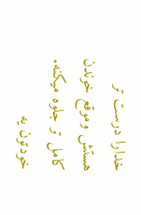خدارا درست تر هستش وموقع خوندن کامل تر جلوه میکنه. خودتون یه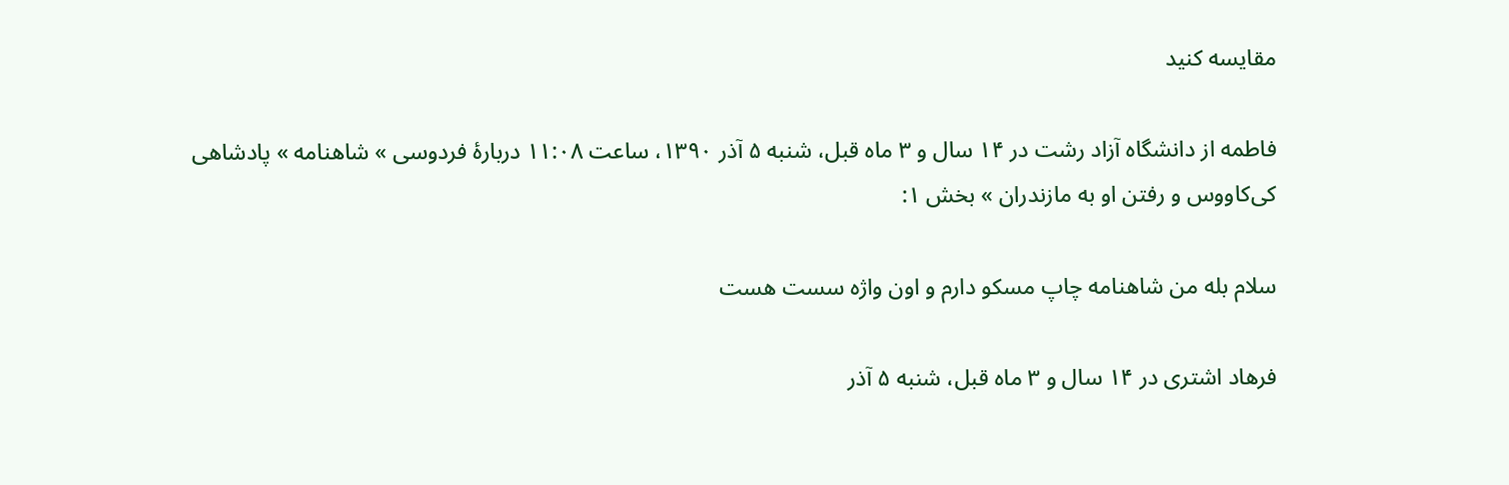مقایسه کنید

فاطمه از دانشگاه آزاد رشت در ۱۴ سال و ۳ ماه قبل، شنبه ۵ آذر ۱۳۹۰، ساعت ۱۱:۰۸ دربارهٔ فردوسی » شاهنامه » پادشاهی کی‌کاووس و رفتن او به مازندران » بخش ۱:

سلام بله من شاهنامه چاپ مسکو دارم و اون واژه سست هست

فرهاد اشتری در ۱۴ سال و ۳ ماه قبل، شنبه ۵ آذر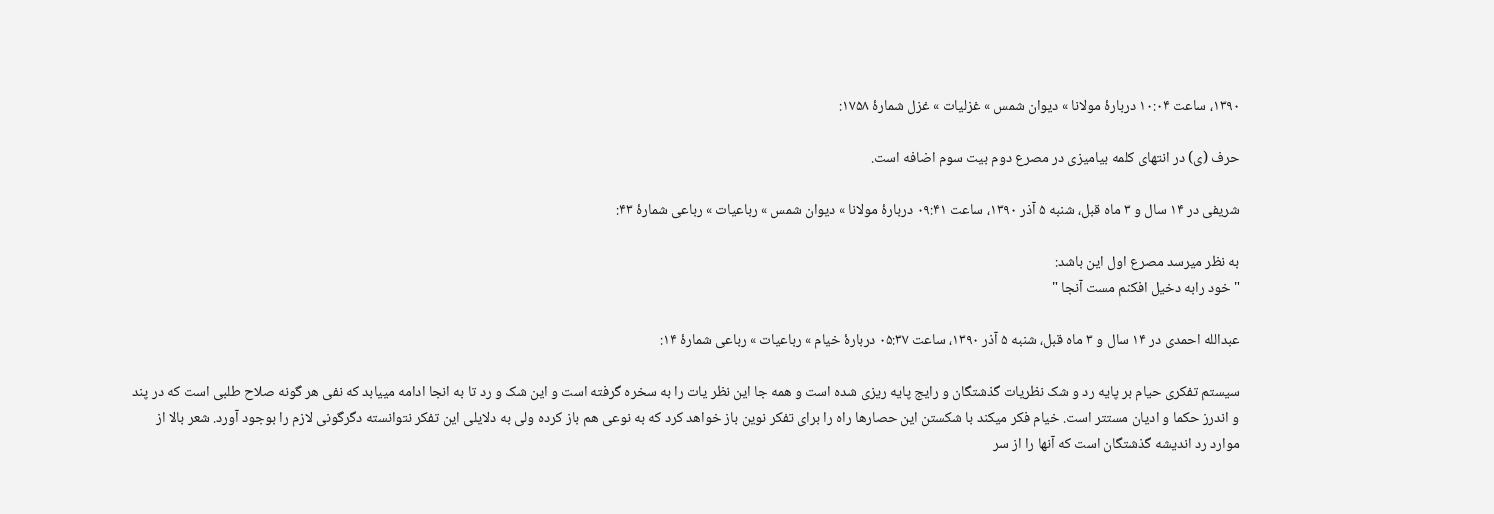۱۳۹۰، ساعت ۱۰:۰۴ دربارهٔ مولانا » دیوان شمس » غزلیات » غزل شمارهٔ ۱۷۵۸:

حرف (ی) در انتهای کلمه بیامیزی در مصرع دوم بیت سوم اضافه است.

شریفی در ۱۴ سال و ۳ ماه قبل، شنبه ۵ آذر ۱۳۹۰، ساعت ۰۹:۴۱ دربارهٔ مولانا » دیوان شمس » رباعیات » رباعی شمارهٔ ۴۳:

به نظر میرسد مصرع اول این باشد:
" خود رابه دخیل افکنم مست آنجا "

عبدالله احمدی در ۱۴ سال و ۳ ماه قبل، شنبه ۵ آذر ۱۳۹۰، ساعت ۰۵:۳۷ دربارهٔ خیام » رباعیات » رباعی شمارهٔ ۱۴:

سیستم تفکری حیام بر پایه رد و شک نظریات گذشتگان و رایج پایه ریزی شده است و همه جا این نظر یات را به سخره گرفته است و این شک و رد تا به انجا ادامه مییابد که نفی هر گونه صلاح طلبی است که در پند و اندرز حکما و ادیان مستتر است. خیام فکر میکند با شکستن این حصارها راه را برای تفکر نوین باز خواهد کرد که به نوعی هم باز کرده ولی به دلایلی این تفکر نتوانسته دگرگونی لازم را بوجود آورد. شعر بالا از موارد رد اندیشه گذشتگان است که آنها را از سر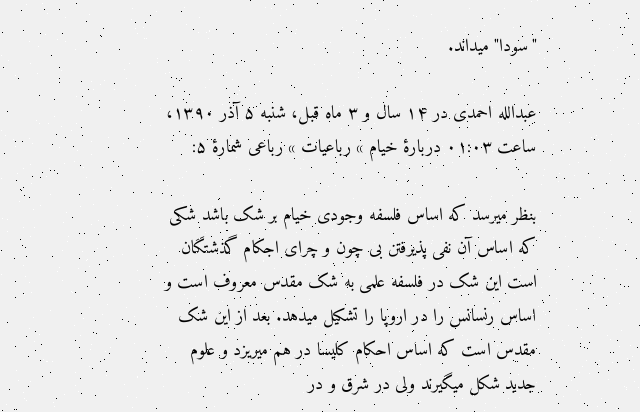"سودا" میداند.

عبدالله احمدی در ۱۴ سال و ۳ ماه قبل، شنبه ۵ آذر ۱۳۹۰، ساعت ۰۱:۰۳ دربارهٔ خیام » رباعیات » رباعی شمارهٔ ۵:

بنظر میرسد که اساس فلسفه وجودی خیام بر شک باشد شکی که اساس آن نفی پذیرفتن بی چون و چرای اجکام گذشتگان است این شک در فلسفه علمی به شک مقدس معروف است و اساس رنسانس را در اروپا را تشکیل میدهد. بعد از این شک مقدس است که اساس احکام کلیسا در هم میریزد و علوم جدید شکل میگیرند ولی در شرق و در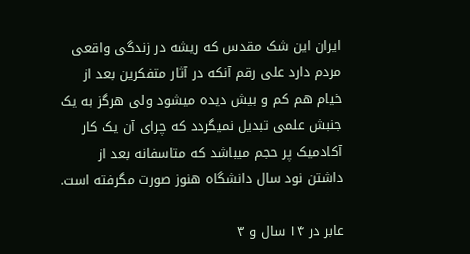ایران این شک مقدس که ریشه در زندگی واقعی مردم دارد علی رقم آنکه در آثار متفکرین بعد از خیام هم کم و بیش دیده میشود ولی هرگز به یک جنبش علمی تبدیل نمیگردد که چرای آن یک کار آکادمیک پر حجم میباشد که متاسفانه بعد از داشتن نود سال دانشگاه هنوز صورت مگرفته است.

عابر در ۱۴ سال و ۳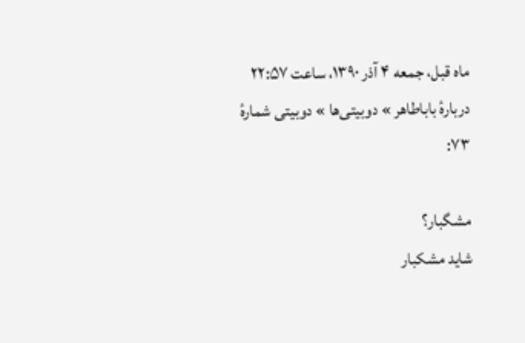ماه قبل، جمعه ۴ آذر ۱۳۹۰، ساعت ۲۲:۵۷ دربارهٔ باباطاهر » دوبیتی‌ها » دوبیتی شمارهٔ ۷۳:

مشگبار؟
شاید مشکبار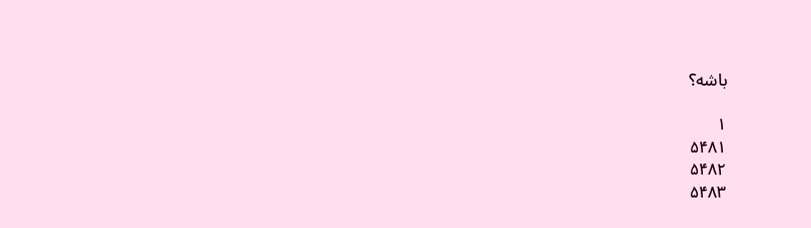باشه؟

۱
۵۴۸۱
۵۴۸۲
۵۴۸۳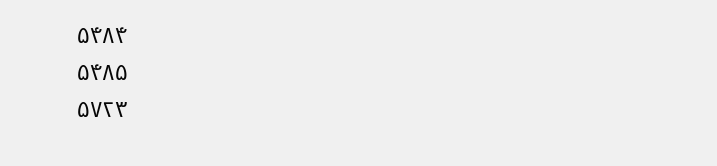۵۴۸۴
۵۴۸۵
۵۷۲۳